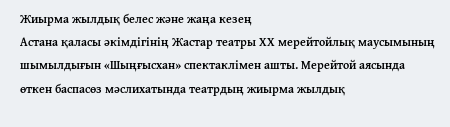Жиырма жылдық белес және жаңа кезең
Астана қаласы әкімдігінің Жастар театры ХХ мерейтойлық маусымының шымылдығын «Шыңғысхан» спектаклімен ашты. Мерейтой аясында өткен баспасөз мәслихатында театрдың жиырма жылдық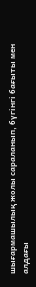шығармашылық жолы сараланып, бүгінгі бағыты мен алдағы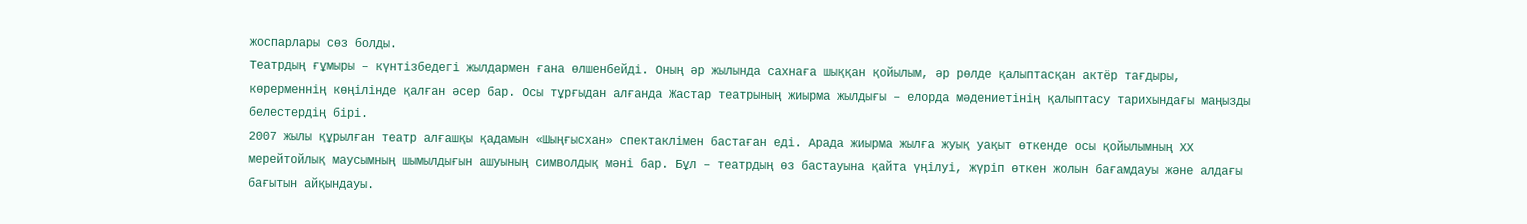жоспарлары сөз болды.
Театрдың ғұмыры – күнтізбедегі жылдармен ғана өлшенбейді. Оның әр жылында сахнаға шыққан қойылым, әр рөлде қалыптасқан актёр тағдыры, көрерменнің көңілінде қалған әсер бар. Осы тұрғыдан алғанда Жастар театрының жиырма жылдығы – елорда мәдениетінің қалыптасу тарихындағы маңызды белестердің бірі.
2007 жылы құрылған театр алғашқы қадамын «Шыңғысхан» спектаклімен бастаған еді. Арада жиырма жылға жуық уақыт өткенде осы қойылымның ХХ мерейтойлық маусымның шымылдығын ашуының символдық мәні бар. Бұл – театрдың өз бастауына қайта үңілуі, жүріп өткен жолын бағамдауы және алдағы бағытын айқындауы.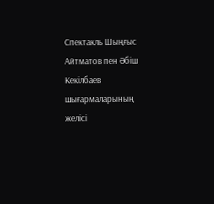Спектакль Шыңғыс Айтматов пен Әбіш Кекілбаев шығармаларының желісі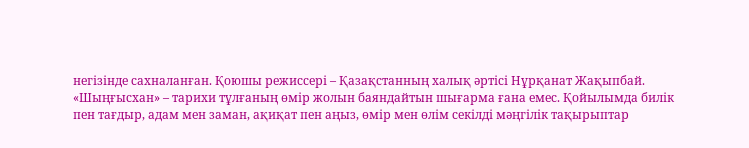негізінде сахналанған. Қоюшы режиссері – Қазақстанның халық әртісі Нұрқанат Жақыпбай.
«Шыңғысхан» – тарихи тұлғаның өмір жолын баяндайтын шығарма ғана емес. Қойылымда билік пен тағдыр, адам мен заман, ақиқат пен аңыз, өмір мен өлім секілді мәңгілік тақырыптар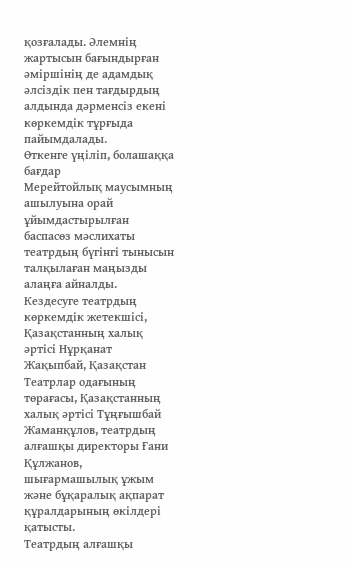қозғалады. Әлемнің жартысын бағындырған әміршінің де адамдық әлсіздік пен тағдырдың алдында дәрменсіз екені көркемдік тұрғыда пайымдалады.
Өткенге үңіліп, болашаққа бағдар
Мерейтойлық маусымның ашылуына орай ұйымдастырылған баспасөз мәслихаты театрдың бүгінгі тынысын талқылаған маңызды алаңға айналды.
Кездесуге театрдың көркемдік жетекшісі, Қазақстанның халық әртісі Нұрқанат Жақыпбай, Қазақстан Театрлар одағының төрағасы, Қазақстанның халық әртісі Тұңғышбай Жаманқұлов, театрдың алғашқы директоры Ғани Құлжанов, шығармашылық ұжым және бұқаралық ақпарат құралдарының өкілдері қатысты.
Театрдың алғашқы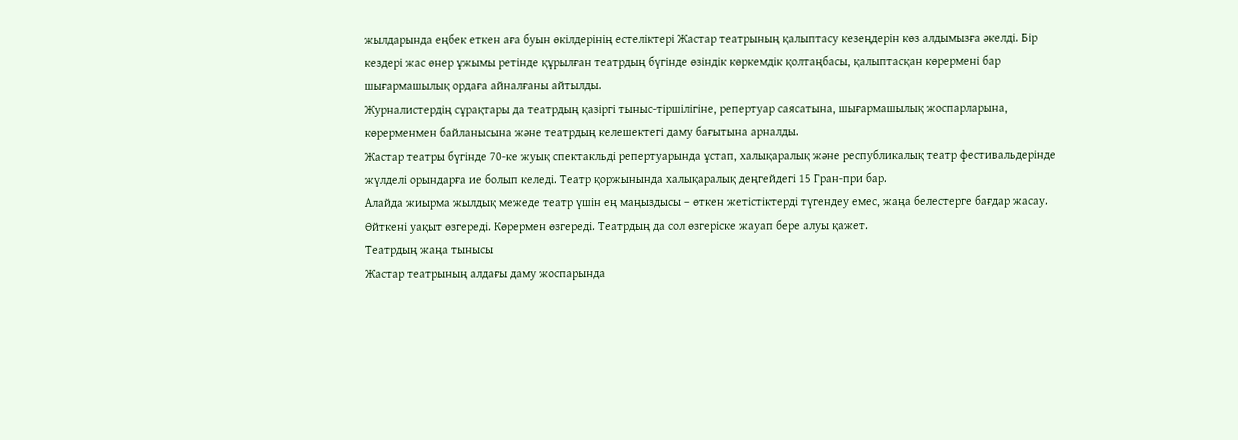жылдарында еңбек еткен аға буын өкілдерінің естеліктері Жастар театрының қалыптасу кезеңдерін көз алдымызға әкелді. Бір кездері жас өнер ұжымы ретінде құрылған театрдың бүгінде өзіндік көркемдік қолтаңбасы, қалыптасқан көрермені бар шығармашылық ордаға айналғаны айтылды.
Журналистердің сұрақтары да театрдың қазіргі тыныс-тіршілігіне, репертуар саясатына, шығармашылық жоспарларына, көрерменмен байланысына және театрдың келешектегі даму бағытына арналды.
Жастар театры бүгінде 70-ке жуық спектакльді репертуарында ұстап, халықаралық және республикалық театр фестивальдерінде жүлделі орындарға ие болып келеді. Театр қоржынында халықаралық деңгейдегі 15 Гран-при бар.
Алайда жиырма жылдық межеде театр үшін ең маңыздысы – өткен жетістіктерді түгендеу емес, жаңа белестерге бағдар жасау.
Өйткені уақыт өзгереді. Көрермен өзгереді. Театрдың да сол өзгеріске жауап бере алуы қажет.
Театрдың жаңа тынысы
Жастар театрының алдағы даму жоспарында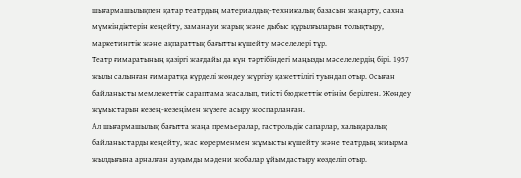шығармашылықпен қатар театрдың материалдық-техникалық базасын жаңарту, сахна мүмкіндіктерін кеңейту, заманауи жарық және дыбыс құрылғыларын толықтыру, маркетингтік және ақпараттық бағытты күшейту мәселелері тұр.
Театр ғимаратының қазіргі жағдайы да күн тәртібіндегі маңызды мәселелердің бірі. 1957 жылы салынған ғимаратқа күрделі жөндеу жүргізу қажеттілігі туындап отыр. Осыған байланысты мемлекеттік сараптама жасалып, тиісті бюджеттік өтінім берілген. Жөндеу жұмыстарын кезең-кезеңімен жүзеге асыру жоспарланған.
Ал шығармашылық бағытта жаңа премьералар, гастрольдік сапарлар, халықаралық байланыстарды кеңейту, жас көрерменмен жұмысты күшейту және театрдың жиырма жылдығына арналған ауқымды мәдени жобалар ұйымдастыру көзделіп отыр.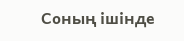Соның ішінде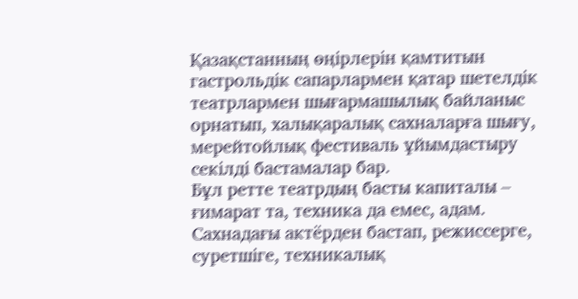Қазақстанның өңірлерін қамтитын гастрольдік сапарлармен қатар шетелдік театрлармен шығармашылық байланыс орнатып, халықаралық сахналарға шығу, мерейтойлық фестиваль ұйымдастыру секілді бастамалар бар.
Бұл ретте театрдың басты капиталы – ғимарат та, техника да емес, адам. Сахнадағы актёрден бастап, режиссерге, суретшіге, техникалық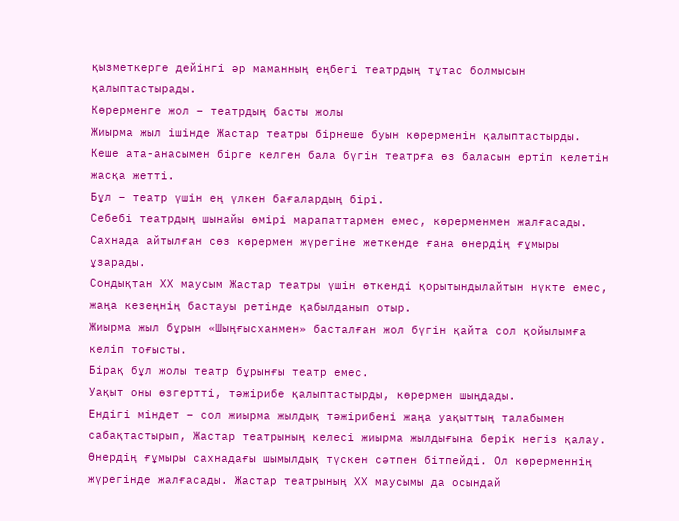қызметкерге дейінгі әр маманның еңбегі театрдың тұтас болмысын қалыптастырады.
Көрерменге жол – театрдың басты жолы
Жиырма жыл ішінде Жастар театры бірнеше буын көрерменін қалыптастырды. Кеше ата-анасымен бірге келген бала бүгін театрға өз баласын ертіп келетін жасқа жетті.
Бұл – театр үшін ең үлкен бағалардың бірі.
Себебі театрдың шынайы өмірі марапаттармен емес, көрерменмен жалғасады. Сахнада айтылған сөз көрермен жүрегіне жеткенде ғана өнердің ғұмыры ұзарады.
Сондықтан ХХ маусым Жастар театры үшін өткенді қорытындылайтын нүкте емес, жаңа кезеңнің бастауы ретінде қабылданып отыр.
Жиырма жыл бұрын «Шыңғысханмен» басталған жол бүгін қайта сол қойылымға келіп тоғысты.
Бірақ бұл жолы театр бұрынғы театр емес.
Уақыт оны өзгертті, тәжірибе қалыптастырды, көрермен шыңдады.
Ендігі міндет – сол жиырма жылдық тәжірибені жаңа уақыттың талабымен сабақтастырып, Жастар театрының келесі жиырма жылдығына берік негіз қалау.
Өнердің ғұмыры сахнадағы шымылдық түскен сәтпен бітпейді. Ол көрерменнің жүрегінде жалғасады. Жастар театрының ХХ маусымы да осындай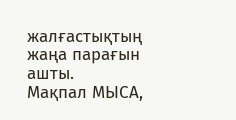жалғастықтың жаңа парағын ашты.
Мақпал МЫСА,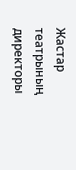Жастар театрының директоры